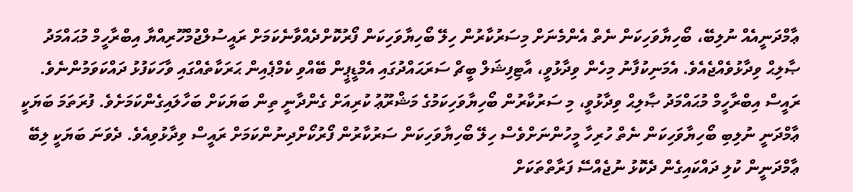ޢާމްދަނީއެއް ނުލިބޭ، ބޯހިޔާވަހިކަން ނެތް އެންމެނަށް މިސަރުކާރުން ހިލޭ ބޯހިޔާވަހިކަން ފޯރުކޮށްދެއްވާނެކަމަށް ރައީސުލްޖުމްހޫރިއްޔާ އިބްރާހީމް މުޙައްމަދު ޞާލިޙް ވިދާޅުވެއްޖެއެވެ. އެމަނިކުފާނު މިހެން ވިދާޅުވީ، އާޓިފިޝަލް ބީޗް ސަރަޙައްދުގައި އެމްޑީޕީން ބޭއްވި ކެމްޕެއިން ޙަރަކާތެއްގައި ވާހަކަފުޅު ދައްކަވަމުންނެވެ.
ރައީސް އިބްރާހީމް މުޙައްމަދު ޞާލިޙް ވިދާޅުވީ، މި ސަރުކާރުން ބޯހިޔާވަހިކަމުގެ މަޝްރޫޢު ކުރިއަށް ގެންދާނީ ތިން ބަޔަކަށް ބަހާލައިގެންކަމަށެވެ. ފުރަތަމަ ބަޔަކީ ޢާމްދަނީ ނުލިބި ބޯހިޔާވަހިކަން ނެތް ހުރިހާ މީހުންނަށްވެސް ހިލޭ ބޯހިޔާވަހިކަން ސަރުކާރުން ފޯރުކޯށްދިނުންކަމަށް ރައީސް ވިދާޅުވިއެވެ. ދެވަނަ ބަޔަކީ ލިބޭ ޢާމްދަނީން ކުލި ދައްކައިގެން ދެކޮޅު ނުޖެއްސޭ ފަރާތްތަކަށް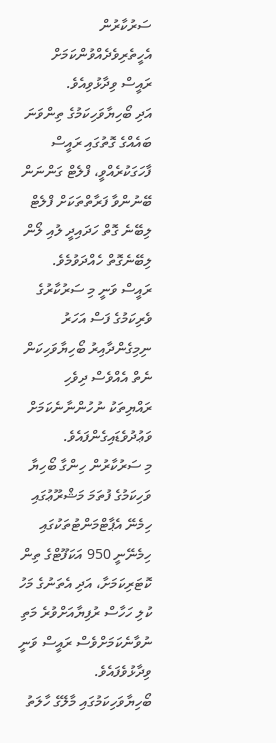ސަރުކާރުން އެހީތެރިވެދެއްވުންކަމަށް ރައީސް ވިދާޅުވިއެވެ.
އަދި ބޯހިޔާވަހިކަމުގެ ތިންވަނަ ބައެއްގެ ގޮތުގައި ރައީސް ފާހަގަކުރެއްވީ، ފްލެޓް ގަންނަން ބޭނުންވާ ފަރާތްތަކަށް ފްލެޓް ލިބޭނެ ގޮތް ހަދައިދީ ލުއި ލޯން ލިބޭނެގޮތް ހެއްދަވުމެވެ. ރައީސް ވަނީ މި ސަރުކާރުގެ ވެރިކަމުގެ ފަސް އަހަރު ނިމިގެންދާއިރު ބޯހިޔާވަހިކަން ނެތް އެއްވެސް ދިވެހި ރައްޔިތަކު ނުހުންނާނެކަމަށް ވަޢުދުވެޑައިގެންފައެވެ.
މި ސަރުކާރުން ހިންގާ ބޯހިޔާ ވަހިކަމުގެ ފުތަމަ މަޝްރޫޢުގައި ހިމެނޭ އެޕާޓްމަންޓުތަކުގައި ހިމެނޭނީ 950 އަކަފޫޓްގެ ތިން ކޮޓަރިކަމަށާ، އަދި އެތަނުގެ މަހު ކުލި ހަހާސް ރުފިޔާއަށްވުރެ މަތި ނުވާނެކަމަށްވެސް ރައީސް ވަނީ ވިދާޅުވެފައެވެ.
ބޯހިޔާވަހިކަމުގައި މާލޭގެ ހާލަތު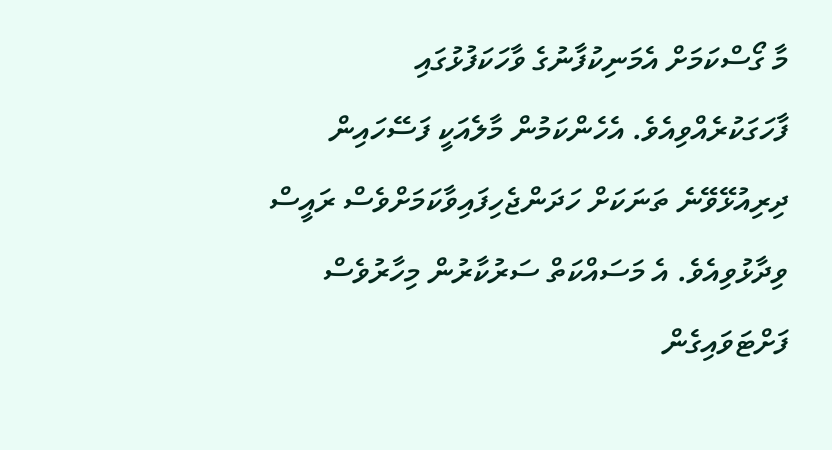މާ ގޯސްކަމަށް އެމަނިކުފާނުގެ ވާހަކަފުޅުގައި ފާހަގަކުރެއްވިއެވެ. އެހެންކަމުން މާލެއަކީ ފަސޭހައިން ދިރިއުޅޭވޭނެ ތަނަކަށް ހަދަންޖެހިފައިވާކަމަށްވެސް ރައީސް ވިދާޅުވިއެވެ. އެ މަސައްކަތް ސަރުކާރުން މިހާރުވެސް ފަށްޓަވައިގެން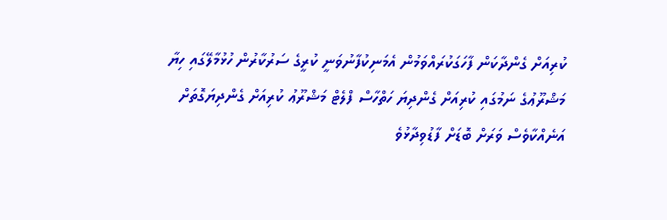ކުރިއަށް ގެންދާކަން ފާހަގަކުރައްވަމުން އެމަނިކުފާނުވަނީ ކުރީގެ ސަރުކާރުން ހުޅުމާލޭގައި ހިޔާ މަޝްރޫޢުގެ ނަމުގައި ކުރިއަށް ގެންދިޔަ ހަތްހާސް ފްލެޓް މަޝްރޫޢު ކުރިއަށް ގެންދިޔަގޮތަށް އަނެއްކާވެސް ވަރަށް ބޮޑަށް ފާޑުވިދާޅުވެ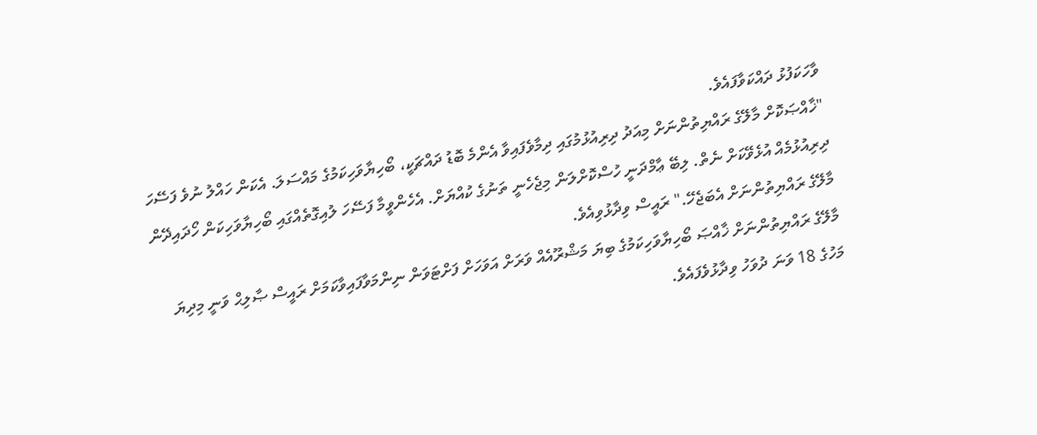ވާހަކަފުޅު ދައްކަވާފައެވެ.
"ޚާއްޞަކޮށް މާލޭގެ ރައްޔިތުންނަށް މިއަދު ދިރިއުޅުމުގައި ދިމާވެފައިވާ އެންމެ ބޮޑު ދައްޗަކީ، ބޯހިޔާވަހިކަމުގެ މައްސަލަ. އެކަން ހައްލު ނުވެ ފަސޭހަ ދިރިއުޅުމެއް އުޅެވޭކަށް ނެތް. ލިބޭ ޢާމްދަނީ ހުސްކޮށްލަން މިޖެހެނީ ތަނުގެ ކުއްޔަށް. އެހެންވީމާ ފަސޭހަ ލުއިގޮތެއްގައި ބޯހިޔާވަހިކަން ހޯދައިދޭން މާލޭގެ ރައްޔިތުންނަށް އެބަޖެހޭ." ރައީސް ވިދާޅުވިއެވެ.
މާލޭގެ ރައްޔިތުންނަށް ޚާއްޞަ ބޯހިޔާވަހިކަމުގެ ބިޔަ މަޝްރޫއެއް ވަރަށް އަވަހަށް ފަށްޓަވަން ނިންމަވާފައިވާކަމަށް ރައީސް ޞާލިޙް ވަނީ މިދިޔަ މަހުގެ 18 ވަނަ ދުވަހު ވިދާޅުވެފައެވެ.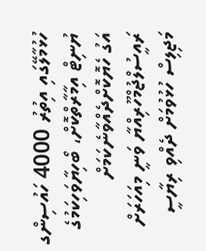ހުޅުމާލޭގައި އިތުރު 4000 ހައުސިންގ ޔުނިޓް އިމާރާތްކޮށް، ބޯހިޔާވަހިކަމުގެ އަގު ހެޔޮކޮށްދެއްވާނެކަމަށް ރައީސުލްޖުމްހޫރިއްޔާ ވަނީ މިއަހަރަށް މަޖިލިސް ހުޅުވުމަށް ދެއްވި ރިޔާސީ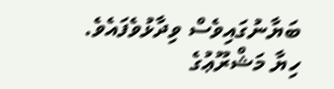ބަޔާނުގައިވެސް ވިދާޅުވެފައެވެ. ހިޔާ މަޝްރޫޢުގެ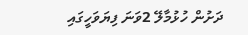ދަށުން ހުޅުމާލޭ 2ވަނަ ފިޔަވަހީގައި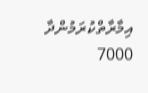އިމާރާތްކުރަމުންދާ 7000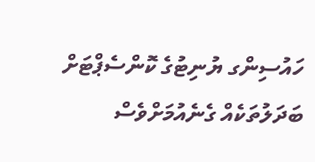ހައުސިންގ ޔުނިޓުގެ ކޮންސެޕްޓަށް ބަދަލުތަކެއް ގެނެއުމަށްވެސް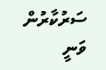ސަރުކާރުން ވަނީ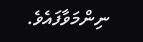ނިންމަވާފައެވެ.